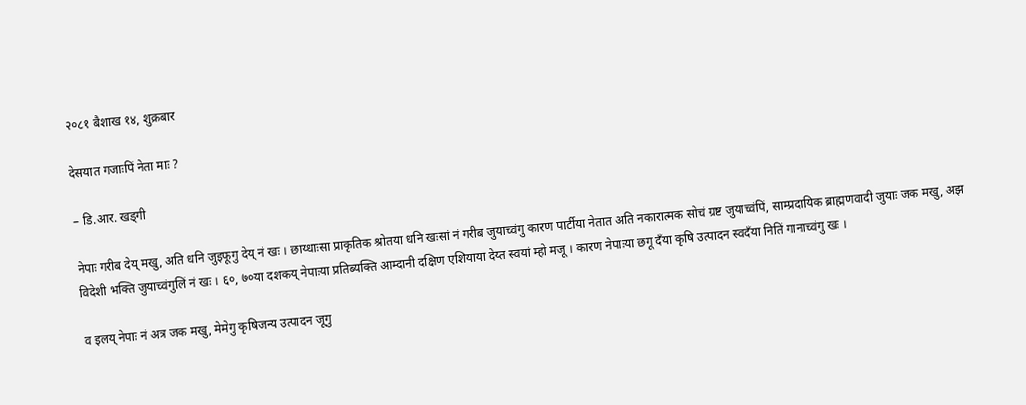२०८१ बैशाख १४, शुक्रबार

देसयात गजाःपिं नेता माः ?

– डि.आर. खड्गी

नेपाः गरीब देय् मखु, अति धनि जुइफूगु देय् नं खः । छाय्धाःसा प्राकृतिक श्रोतया धनि खःसां नं गरीब जुयाच्वंगु कारण पार्टीया नेतात अति नकारात्मक सोचं ग्रष्ट जुयाच्वंपिं, साम्प्रदायिक ब्राह्मणवादी जुयाः जक मखु, अझ विदेशी भक्ति जुयाच्वंगुलिं नं खः । ६०, ७०या दशकय् नेपाःया प्रतिब्यक्ति आम्दानी दक्षिण एशियाया देय्त स्वयां म्हो मजू । कारण नेपाःया छगू दँया कृषि उत्पादन स्वदँया नितिं गानाच्वंगु खः ।

व इलय् नेपाः नं अत्र जक मखु, मेमेगु कृषिजन्य उत्पादन जूगु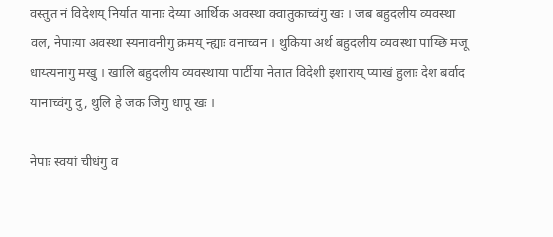वस्तुत नं विदेशय् निर्यात यानाः देय्या आर्थिक अवस्था क्वातुकाच्वंगु खः । जब बहुदलीय व्यवस्था वल, नेपाःया अवस्था स्यनावनीगु क्रमय् न्ह्याः वनाच्वन । थुकिया अर्थ बहुदलीय व्यवस्था पाय्छि मजू धाय्त्यनागु मखु । खालि बहुदलीय व्यवस्थाया पार्टीया नेतात विदेशी इशाराय् प्याखं हुलाः देश बर्वाद यानाच्वंगु दु, थुलि हे जक जिगु धापू खः ।

नेपाः स्वयां चीधंगु व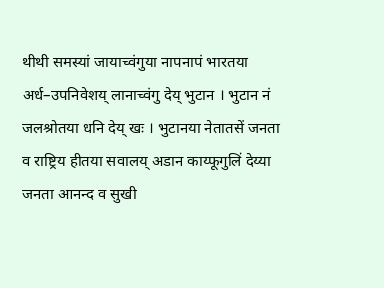थीथी समस्यां जायाच्वंगुया नापनापं भारतया अर्ध–उपनिवेशय् लानाच्वंगु देय् भुटान । भुटान नं जलश्रोतया धनि देय् खः । भुटानया नेतातसें जनता व राष्ट्रिय हीतया सवालय् अडान काय्फूगुलिं देय्या जनता आनन्द व सुखी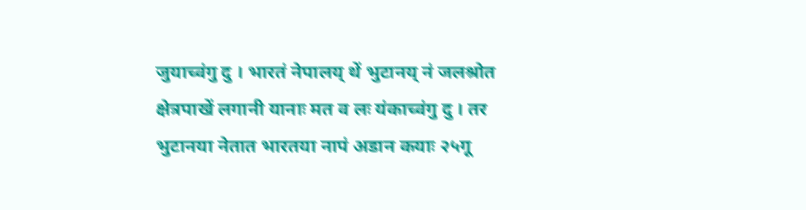जुयाच्वंगु दु । भारतं नेपालय् थें भुटानय् नं जलश्रोत क्षेत्रपाखें लगानी यानाः मत व लः यंकाच्वंगु दु । तर भुटानया नेतात भारतया नापं अडान कयाः २५गू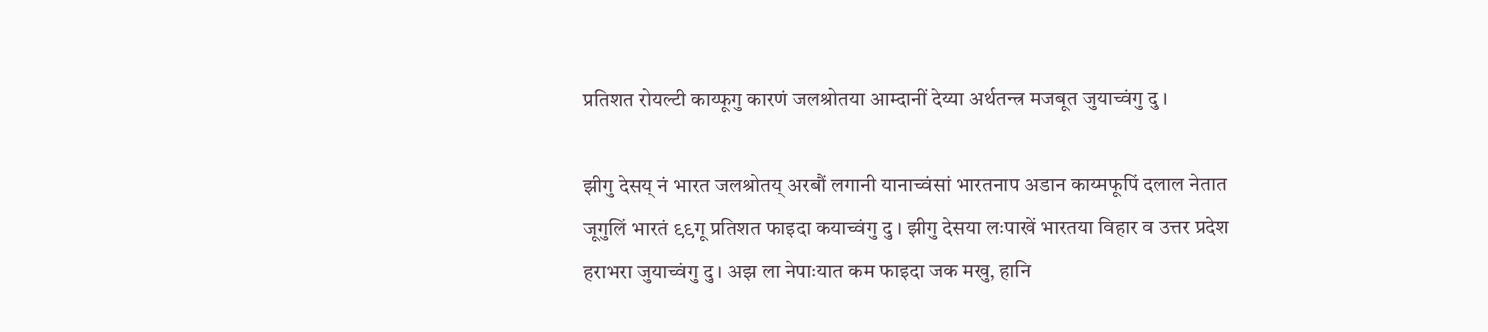प्रतिशत रोयल्टी काय्फूगु कारणं जलश्रोतया आम्दानीं देय्या अर्थतन्त्र मजबूत जुयाच्वंगु दु ।

झीगु देसय् नं भारत जलश्रोतय् अरबौं लगानी यानाच्वंसां भारतनाप अडान काय्मफूपिं दलाल नेतात जूगुलिं भारतं ९९गू प्रतिशत फाइदा कयाच्वंगु दु । झीगु देसया लःपाखें भारतया विहार व उत्तर प्रदेश हराभरा जुयाच्वंगु दु । अझ ला नेपाःयात कम फाइदा जक मखु, हानि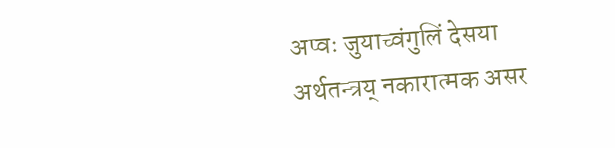अप्वः जुयाच्वंगुलिं देसया अर्थतन्त्रय् नकारात्मक असर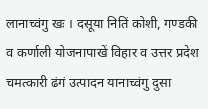लानाच्वंगु खः । दसूया नितिं कोशी, गण्डकी
व कर्णाली योजनापाखें विहार व उत्तर प्रदेश चमत्कारी ढंगं उत्पादन यानाच्वंगु दुसा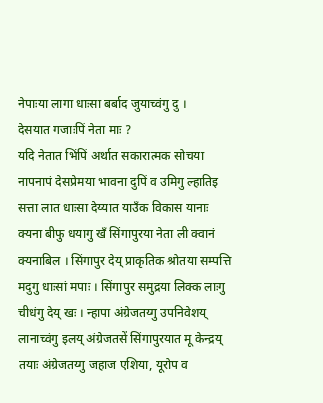नेपाःया लागा धाःसा बर्बाद जुयाच्वंगु दु ।
देसयात गजाःपिं नेता माः ?
यदि नेतात भिंपिं अर्थात सकारात्मक सोचया नापनापं देसप्रेमया भावना दुपिं व उमिगु ल्हातिइ सत्ता लात धाःसा देय्यात याउँक विकास यानाः क्यना बीफु धयागु खँ सिंगापुरया नेता ली क्वानं क्यनाबिल । सिंगापुर देय् प्राकृतिक श्रोतया सम्पत्ति मदुगु धाःसां मपाः । सिंगापुर समुद्रया लिक्क लाःगु चीधंगु देय् खः । न्हापा अंग्रेजतय्गु उपनिवेशय् लानाच्वंगु इलय् अंग्रेजतसें सिंगापुरयात मू केन्द्रय् तयाः अंग्रेजतय्गु जहाज एशिया, यूरोप व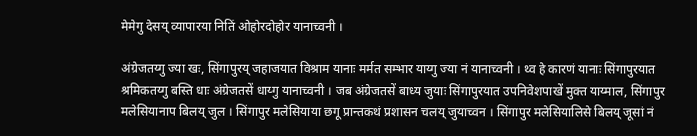मेमेगु देसय् व्यापारया नितिं ओहोरदोहोर यानाच्वनी ।

अंग्रेजतय्गु ज्या खः, सिंगापुरय् जहाजयात विश्राम यानाः मर्मत सम्भार याय्गु ज्या नं यानाच्वनी । थ्व हे कारणं यानाः सिंगापुरयात श्रमिकतय्गु बस्ति धाः अंग्रेजतसें धाय्गु यानाच्वनी । जब अंग्रेजतसें बाध्य जुयाः सिंगापुरयात उपनिवेशपाखें मुक्त याय्माल, सिंगापुर मलेसियानाप बिलय् जुल । सिंगापुर मलेसियाया छगू प्रान्तकथं प्रशासन चलय् जुयाच्वन । सिंगापुर मलेसियालिसे बिलय् जूसां नं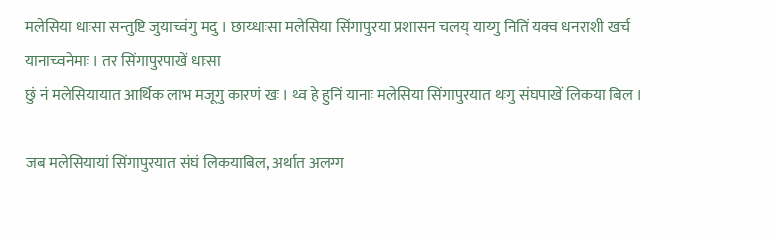मलेसिया धाःसा सन्तुष्टि जुयाच्वंगु मदु । छाय्धाःसा मलेसिया सिंगापुरया प्रशासन चलय् याय्गु नितिं यक्व धनराशी खर्च यानाच्वनेमाः । तर सिंगापुरपाखें धाःसा
छुं नं मलेसियायात आर्थिक लाभ मजूगु कारणं खः । थ्व हे हुनिं यानाः मलेसिया सिंगापुरयात थःगु संघपाखें लिकया बिल ।

जब मलेसियायां सिंगापुरयात संघं लिकयाबिल, अर्थात अलग्ग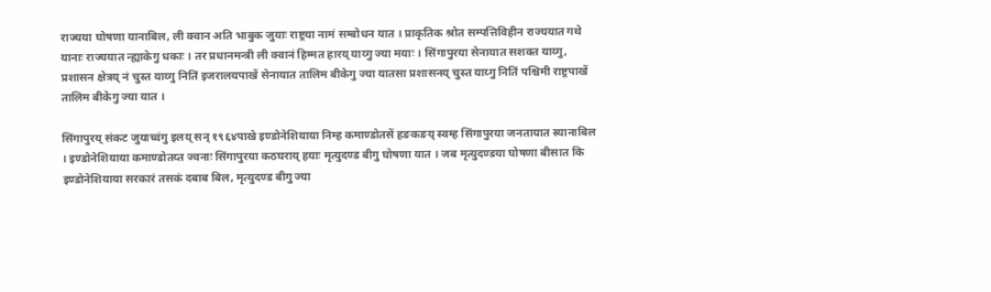राज्यया घोषणा यानाबिल, ली क्वान अति भाबुक जुयाः राष्ट्रया नामं सम्बोधन यात । प्राकृतिक श्रोत सम्पत्तिविहीन राज्ययात गथे यानाः राज्ययात न्ह्याकेगु धकाः । तर प्रधानमन्त्री ली क्वानं हिम्मत हारय् याय्गु ज्या मयाः । सिंगापुरया सेनायात सशक्त याय्गु, प्रशासन क्षेत्रय् नं चुस्त याय्गु नितिं इजरालयपाखें सेनायात तालिम बीकेगु ज्या यातसा प्रशासनय् चुस्त याय्गु नितिं पश्चिमी राष्ट्रपाखें तालिम बीकेगु ज्या यात ।

सिंगापुरय् संकट जुयाच्वंगु इलय् सन् १९६४पाखे इण्डोनेशियाया निम्ह कमाण्डोतसें हङकङय् स्वम्ह सिंगापुरया जनतायात स्यानाबिल । इण्डोनेशियाया कमाण्डोतय्त ज्वनाः सिंगापुरया कठघराय् हयाः मृत्युदण्ड बीगु घोषणा यात । जब मृत्युदण्डया घोषणा बीसात कि इण्डोनेशियाया सरकारं तसकं दबाब बिल, मृत्युदण्ड बीगु ज्या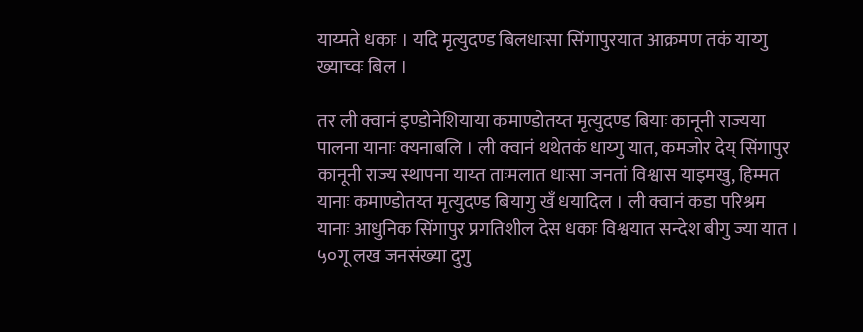याय्मते धकाः । यदि मृत्युदण्ड बिलधाःसा सिंगापुरयात आक्रमण तकं याय्गु ख्याच्वः बिल ।

तर ली क्वानं इण्डोनेशियाया कमाण्डोतय्त मृत्युदण्ड बियाः कानूनी राज्यया पालना यानाः क्यनाबलि । ली क्वानं थथेतकं धाय्गु यात, कमजोर देय् सिंगापुर कानूनी राज्य स्थापना याय्त ताःमलात धाःसा जनतां विश्वास याइमखु, हिम्मत यानाः कमाण्डोतय्त मृत्युदण्ड बियागु खँ धयादिल । ली क्वानं कडा परिश्रम यानाः आधुनिक सिंगापुर प्रगतिशील देस धकाः विश्वयात सन्देश बीगु ज्या यात । ५०गू लख जनसंख्या दुगु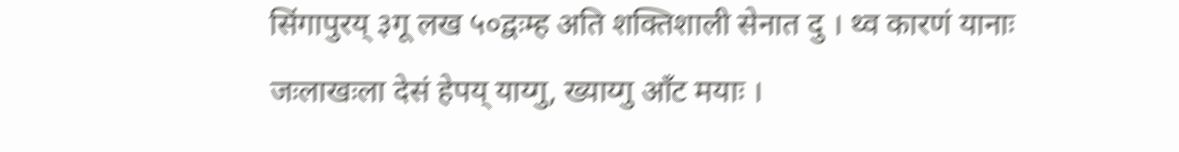सिंगापुरय् ३गू लख ५०द्वःम्ह अति शक्तिशाली सेनात दु । थ्व कारणं यानाः जःलाखःला देसं हेपय् याय्गु, ख्याय्गु आँट मयाः ।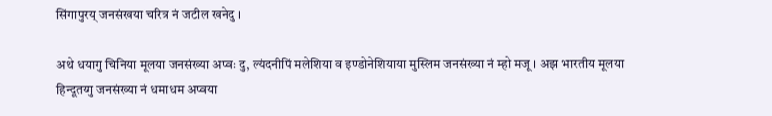सिंगापुरय् जनसंखया चरित्र नं जटील खनेदु ।

अथे धयागु चिनिया मूलया जनसंख्या अप्वः दु, ल्यंदनीपिं मलेशिया व इण्डोनेशियाया मुस्लिम जनसंख्या नं म्हो मजू । अझ भारतीय मूलया हिन्दूतय्गु जनसंख्या नं धमाधम अप्वया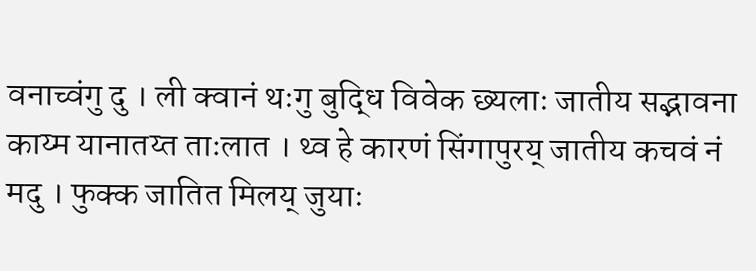वनाच्वंगु दु । ली क्वानं थःगु बुद्धि विवेक छ्यलाः जातीय सद्भावना काय्म यानातय्त ताःलात । थ्व हे कारणं सिंगापुरय् जातीय कचवं नं मदु । फुक्क जातित मिलय् जुयाः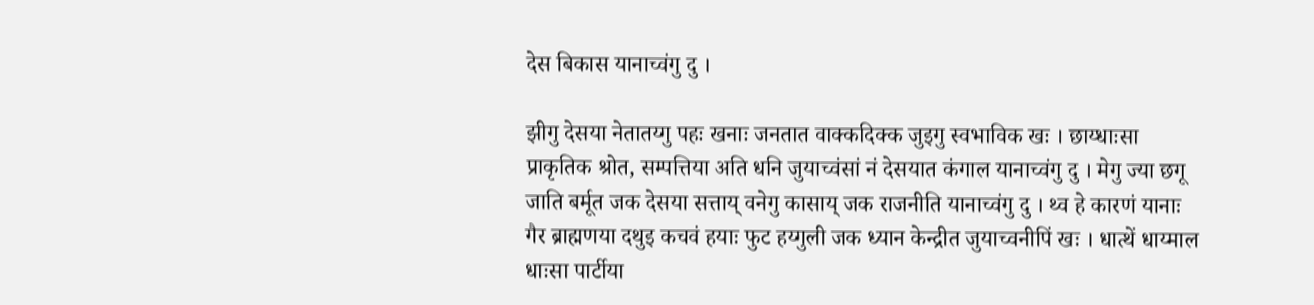देस बिकास यानाच्वंगु दु ।

झीगु देसया नेतातय्गु पहः खनाः जनतात वाक्कदिक्क जुइगु स्वभाविक खः । छाय्धाःसा प्राकृतिक श्रोत, सम्पत्तिया अति धनि जुयाच्वंसां नं देसयात कंगाल यानाच्वंगु दु । मेगु ज्या छगू जाति बर्मूत जक देसया सत्ताय् वनेगु कासाय् जक राजनीति यानाच्वंगु दु । थ्व हे कारणं यानाः गैर ब्राह्मणया दथुइ कचवं हयाः फुट हय्गुली जक ध्यान केन्द्रीत जुयाच्वनीपिं खः । धात्थें धाय्माल धाःसा पार्टीया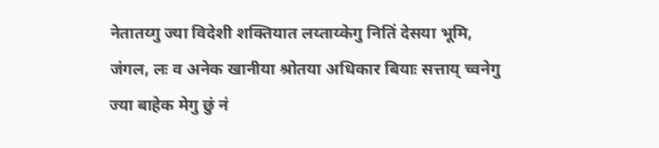नेतातय्गु ज्या विदेशी शक्तियात लय्ताय्केगु नितिं देसया भूमि, जंगल, लः व अनेक खानीया श्रोतया अधिकार बियाः सत्ताय् च्वनेगु ज्या बाहेक मेगु छुं नं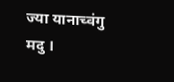ज्या यानाच्वंगु मदु ।